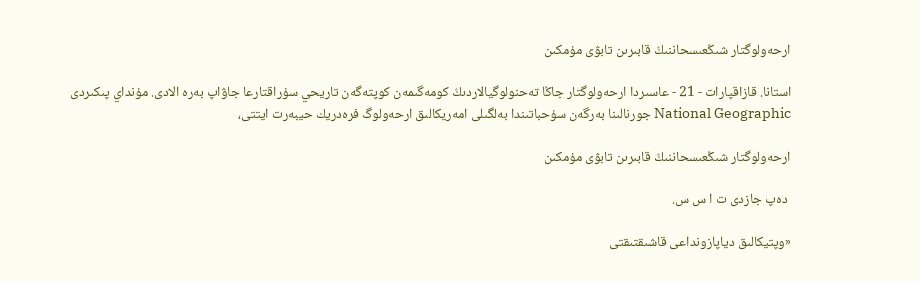ارحەولوگتار شىڭعىسحاننىڭ قابىرىن تابۋى مۇمكىن

استانا. قازاقپارات - 21 - عاسىردا ارحەولوگتار جاڭا تەحنولوگيالاردىڭ كومەگىمەن كوپتەگەن تاريحي سۇراقتارعا جاۋاپ بەرە الادى. مۇنداي پىكىردى National Geographic جورنالىنا بەرگەن سۇحباتىندا بەلگىلى امەريكالىق ارحەولوگ فرەدريك حيبەرت ايتتى،

ارحەولوگتار شىڭعىسحاننىڭ قابىرىن تابۋى مۇمكىن

 دەپ جازدى ت ا س س.

«وپتيكالىق دياپازونداعى قاشىقتىقتى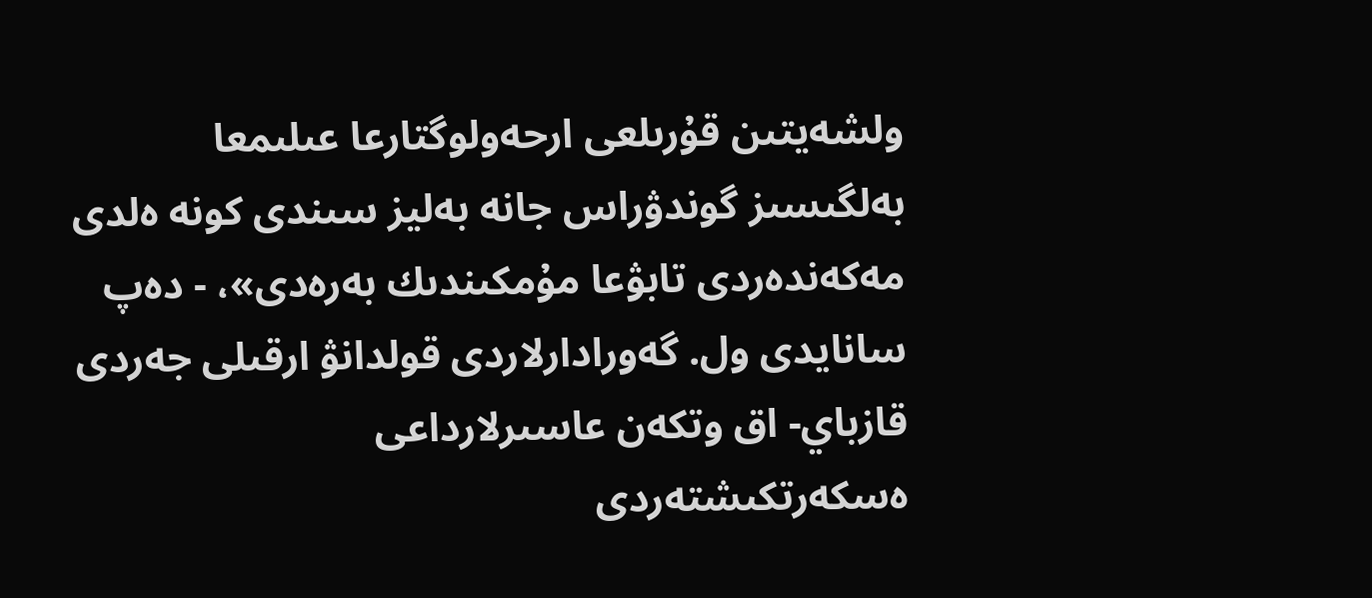ولشەيتىن قۇرىلعى ارحەولوگتارعا عىلىمعا بەلگىسىز گوندۋراس جانە بەليز سىندى كونە ەلدى مەكەندەردى تابۋعا مۇمكىندىك بەرەدى»، - دەپ سانايدى ول. گەورادارلاردى قولدانۋ ارقىلى جەردى قازباي- اق وتكەن عاسىرلارداعى ەسكەرتكىشتەردى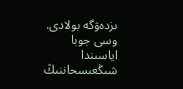ىزدەۋگە بولادى. وسى جوبا اياسىندا شىڭعىسحاننىڭ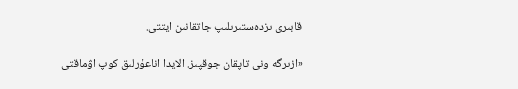قابىرى ىزدەستىرىلىپ جاتقانىن ايتتى.

«ازىرگە ونى تاپقان جوقپىز. الايدا اناعۇرلىق كوپ اۋماقتى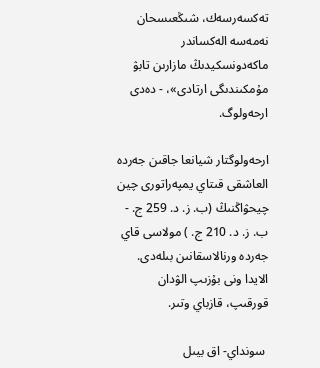تەكسەرسەك، شىڭعىسحان نەمەسە الەكساندر ماكەدونسكيدىڭ مازارىن تابۋ مۇمكىندىگى ارتادى»، - دەدى ارحەولوگ.

ارحەولوگتار شيانعا جاقىن جەردە العاشقى قىتاي يمپەراتورى چين چيحۋاڭنىڭ (ب. ز. د. 259 ج. - ب. ز. د. 210 ج. ) مولاسى قاي جەردە ورنالاسقانىن بىلەدى. الايدا ونى بۇزىپ الۋدان قورقىپ، قازباي وتىر.

 سونداي- اق بيىل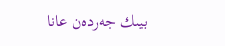بيىك جەردەن عانا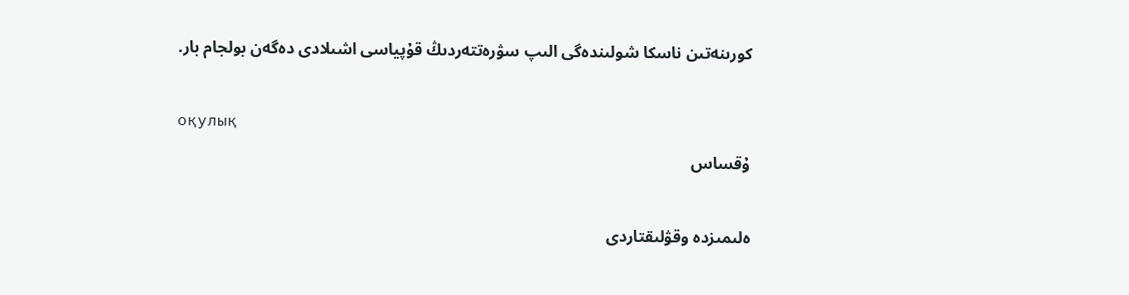كورىنەتىن ناسكا شولىندەگى الىپ سۋرەتتەردىڭ قۇپياسى اشىلادى دەگەن بولجام بار.

оқулық
ۇقساس

ەلىمىزدە وقۋلىقتاردى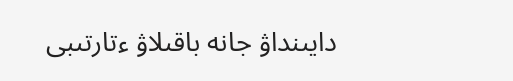دايىنداۋ جانە باقىلاۋ ءتارتىبى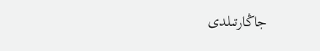جاڭارتىلدى